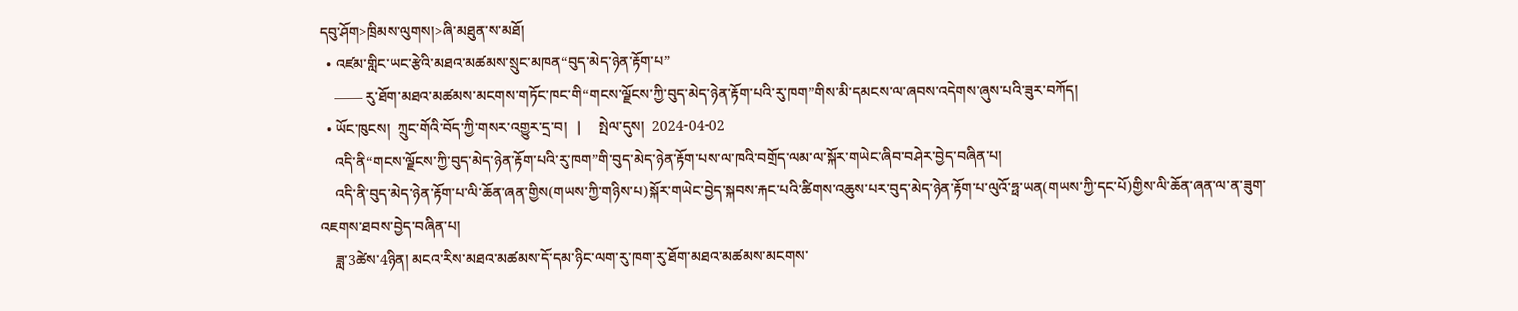དབུ་ཤོག>ཁྲིམས་ལུགས།>ཞི་མཐུན་ས་མཐོ།
  • འཛམ་གླིང་ཡང་རྩེའི་མཐའ་མཚམས་སྲུང་མཁན“བུད་མེད་ཉེན་རྟོག་པ”
    —— རུ་ཐོག་མཐའ་མཚམས་མངགས་གཏོང་ཁང་གི“གངས་ལྗོངས་ཀྱི་བུད་མེད་ཉེན་རྟོག་པའི་རུ་ཁག”གིས་མི་དམངས་ལ་ཞབས་འདེགས་ཞུས་པའི་ཟུར་བཀོད།
  • ཡོང་ཁུངས།  ཀྲུང་གོའི་བོད་ཀྱི་གསར་འགྱུར་དྲ་བ།   |     སྤེལ་དུས།  2024-04-02
    འདི་ནི“གངས་ལྗོངས་ཀྱི་བུད་མེད་ཉེན་རྟོག་པའི་རུ་ཁག”གི་བུད་མེད་ཉེན་རྟོག་པས་ལ་ཁའི་བགྲོད་ལམ་ལ་སྐོར་གཡེང་ཞིབ་བཤེར་བྱེད་བཞིན་པ།
    འདི་ནི་བུད་མེད་ཉེན་རྟོག་པ་ལི་ཆོན་ཞན་གྱིས(གཡས་ཀྱི་གཉིས་པ)སྐོར་གཡེང་བྱེད་སྐབས་རྐང་པའི་ཚིགས་འཆུས་པར་བུད་མེད་ཉེན་རྟོག་པ་ལུའོ་ཧྥ་ཡན(གཡས་ཀྱི་དང་པོ)གྱིས་ལི་ཆོན་ཞན་ལ་ན་ཟུག་འཇགས་ཐབས་བྱེད་བཞིན་པ།
    ཟླ་3ཚེས་4ཉིན། མངའ་རིས་མཐའ་མཚམས་དོ་དམ་ཉིང་ལག་རུ་ཁག་རུ་ཐོག་མཐའ་མཚམས་མངགས་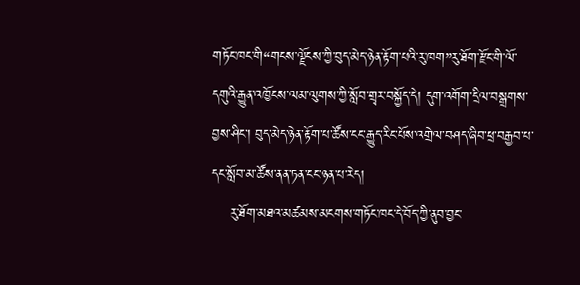གཏོང་ཁང་གི“གངས་ལྗོངས་ཀྱི་བུད་མེད་ཉེན་རྟོག་པའི་རུ་ཁག”རུ་ཐོག་རྫོང་གི་ལོ་དགུའི་རྒྱུན་འཁྱོངས་ལམ་ལུགས་ཀྱི་སློབ་གྲྭར་བསྐྱོད་དེ། དུག་འགོག་དྲིལ་བསྒྲགས་བྱས་ཤིང་། བུད་མེད་ཉེན་རྟོག་པ་ཚོས་ངང་རྒྱུད་རིང་པོས་འགྲེལ་བཤད་ཞིབ་ཕྲ་བརྒྱབ་པ་དང་སློབ་མ་ཚོས་ནན་ཏན་ངང་ཉན་པ་རེད།
    རུ་ཐོག་མཐའ་མཚམས་མངགས་གཏོང་ཁང་དེ་བོད་ཀྱི་ནུབ་བྱང་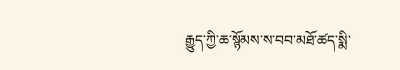རྒྱུད་ཀྱི་ཆ་སྙོམས་ས་བབ་མཐོ་ཚད་སྨི་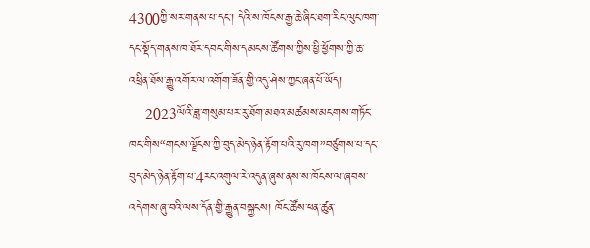4300ཀྱི་སར་གནས་པ་དང་། དེའི་ས་ཁོངས་རྒྱ་ཆེ་ཞིང་ཐག་རིང་ལུང་ཁག་དང་སྡོད་གནས་ཁ་ཐོར་དབང་གིས་དམངས་ཚོགས་ཀྱིས་ཕྱི་ཕྱོགས་ཀྱི་ཆ་འཕྲིན་ཐོས་རྒྱུ་འགོར་ལ་འགོག་ཟོན་གྱི་འདུ་ཤེས་ཀྱང་ཞན་པོ་ཡོད།
    2023ལོའི་ཟླ་གསུམ་པར་རུ་ཐོག་མཐའ་མཚམས་མངགས་གཏོང་ཁང་གིས“གངས་ལྗོངས་ཀྱི་བུད་མེད་ཉེན་རྟོག་པའི་རུ་ཁག”བཙུགས་པ་དང་བུད་མེད་ཉེན་རྟོག་པ་4རང་འགུལ་རེ་འདུན་ཞུས་ནས་ས་ཁོངས་ལ་ཞབས་འདེགས་ཞུ་བའི་ལས་དོན་གྱི་རྒྱུན་བསྐྱངས། ཁོང་ཚོས་ཕན་ཚུན་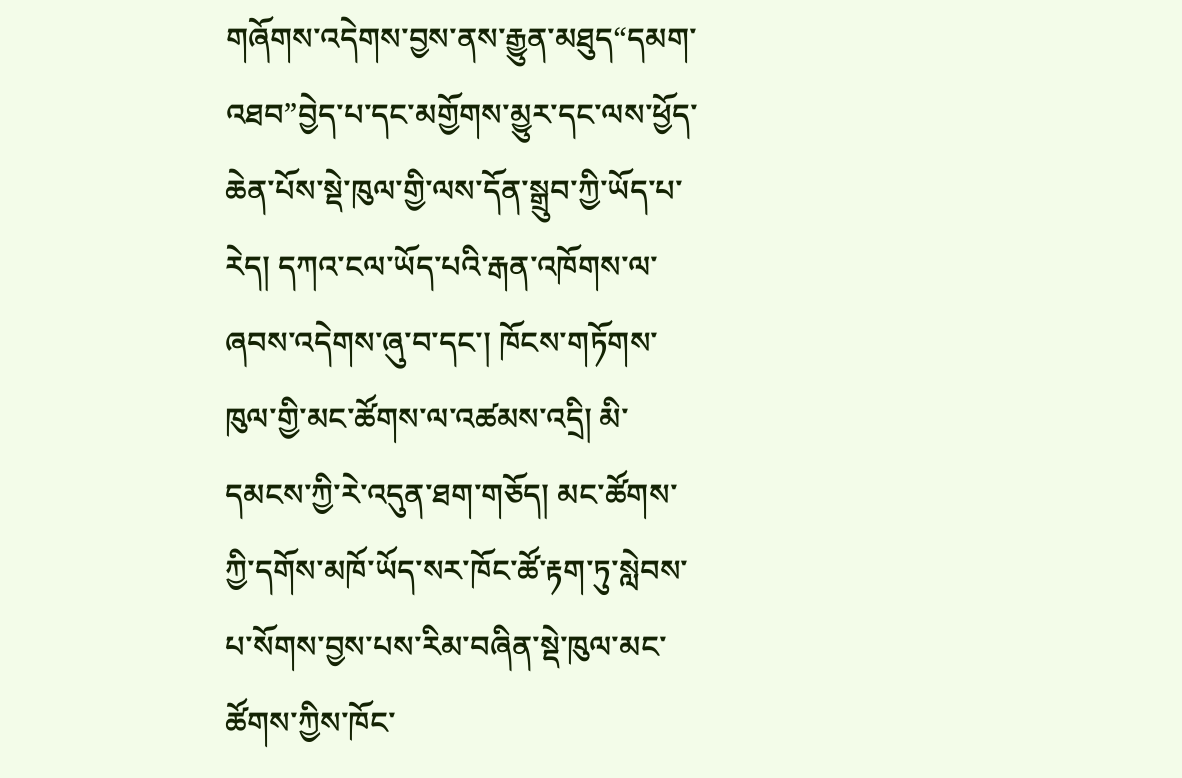གཞོགས་འདེགས་བྱས་ནས་རྒྱུན་མཐུད“དམག་འཐབ”བྱེད་པ་དང་མགྱོགས་མྱུར་དང་ལས་ཕྱོད་ཆེན་པོས་སྡེ་ཁུལ་གྱི་ལས་དོན་སྒྲུབ་ཀྱི་ཡོད་པ་རེད། དཀའ་ངལ་ཡོད་པའི་རྒན་འཁོགས་ལ་ཞབས་འདེགས་ཞུ་བ་དང་། ཁོངས་གཏོགས་ཁུལ་གྱི་མང་ཚོགས་ལ་འཚམས་འདྲི། མི་དམངས་ཀྱི་རེ་འདུན་ཐག་གཅོད། མང་ཚོགས་ཀྱི་དགོས་མཁོ་ཡོད་སར་ཁོང་ཚོ་རྟག་ཏུ་སླེབས་པ་སོགས་བྱས་པས་རིམ་བཞིན་སྡེ་ཁུལ་མང་ཚོགས་ཀྱིས་ཁོང་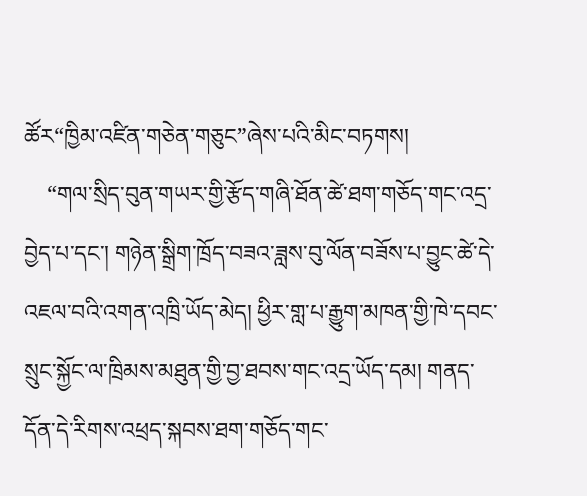ཚོར“ཁྱིམ་འཛིན་གཅེན་གཅུང”ཞེས་པའི་མིང་བཏགས།
    “གལ་སྲིད་བུན་གཡར་གྱི་རྩོད་གཞི་ཐོན་ཚེ་ཐག་གཅོད་གང་འདྲ་བྱེད་པ་དང་། གཉེན་སྒྲིག་ཁྲོད་བཟའ་ཟླས་བུ་ལོན་བཟོས་པ་བྱུང་ཚེ་དེ་འཇལ་བའི་འགན་འཁྲི་ཡོད་མེད། ཕྱིར་གླ་པ་རྒྱུག་མཁན་གྱི་ཁེ་དབང་སྲུང་སྐྱོང་ལ་ཁྲིམས་མཐུན་གྱི་བྱ་ཐབས་གང་འདྲ་ཡོད་དམ། གནད་དོན་དེ་རིགས་འཕྲད་སྐབས་ཐག་གཅོད་གང་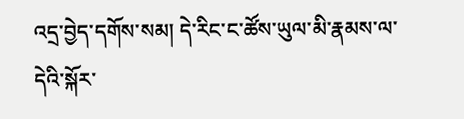འདྲ་བྱེད་དགོས་སམ། དེ་རིང་ང་ཚོས་ཡུལ་མི་རྣམས་ལ་དེའི་སྐོར་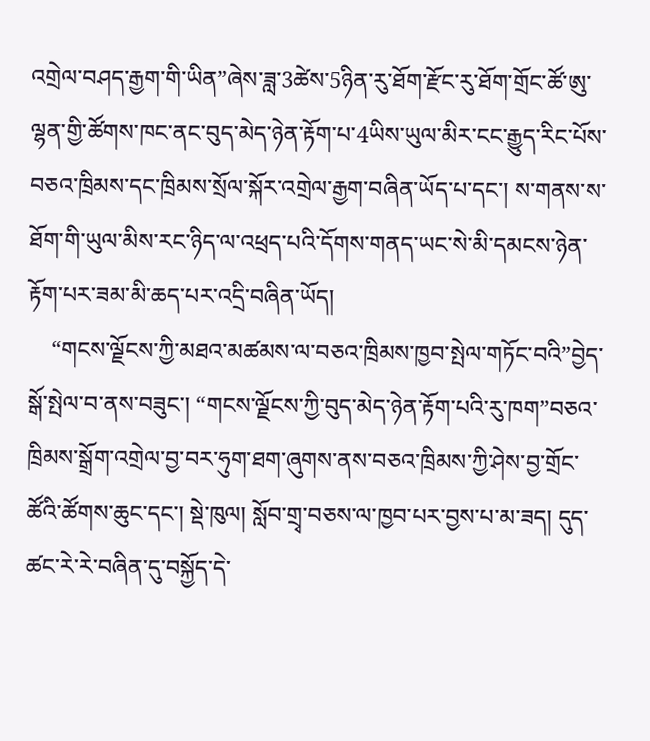འགྲེལ་བཤད་རྒྱག་གི་ཡིན”ཞེས་ཟླ་3ཚེས་5ཉིན་རུ་ཐོག་རྫོང་རུ་ཐོག་གྲོང་ཚོ་ཨུ་ལྷན་གྱི་ཚོགས་ཁང་ནང་བུད་མེད་ཉེན་རྟོག་པ་4ཡིས་ཡུལ་མིར་ངང་རྒྱུད་རིང་པོས་བཅའ་ཁྲིམས་དང་ཁྲིམས་སྲོལ་སྐོར་འགྲེལ་རྒྱག་བཞིན་ཡོད་པ་དང་། ས་གནས་ས་ཐོག་གི་ཡུལ་མིས་རང་ཉིད་ལ་འཕྲད་པའི་དོགས་གནད་ཡང་སེ་མི་དམངས་ཉེན་རྟོག་པར་ཟམ་མི་ཆད་པར་འདྲི་བཞིན་ཡོད།
    “གངས་ལྗོངས་ཀྱི་མཐའ་མཚམས་ལ་བཅའ་ཁྲིམས་ཁྱབ་སྤེལ་གཏོང་བའི”བྱེད་སྒོ་སྤེལ་བ་ནས་བཟུང་། “གངས་ལྗོངས་ཀྱི་བུད་མེད་ཉེན་རྟོག་པའི་རུ་ཁག”བཅའ་ཁྲིམས་སྒྲོག་འགྲེལ་བྱ་བར་ཧུག་ཐག་ཞུགས་ནས་བཅའ་ཁྲིམས་ཀྱི་ཤེས་བྱ་གྲོང་ཚོའི་ཚོགས་ཆུང་དང་། སྡེ་ཁུལ། སློབ་གྲྭ་བཅས་ལ་ཁྱབ་པར་བྱས་པ་མ་ཟད། དུད་ཚང་རེ་རེ་བཞིན་དུ་བསྐྱོད་དེ་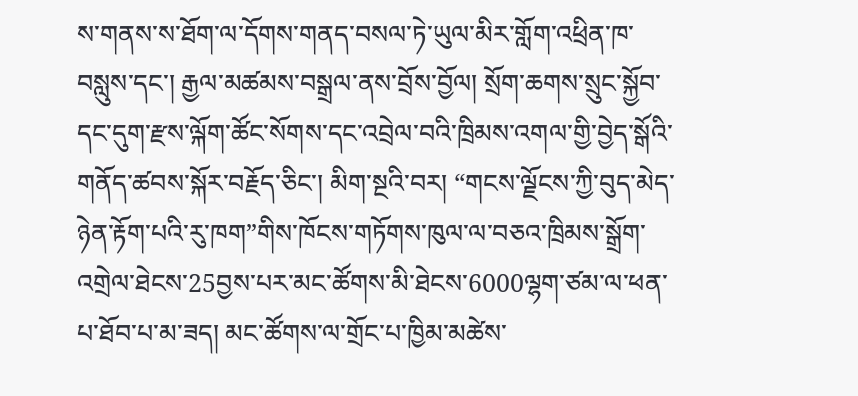ས་གནས་ས་ཐོག་ལ་དོགས་གནད་བསལ་ཏེ་ཡུལ་མིར་གློག་འཕྲིན་ཁ་བསླུས་དང་། རྒྱལ་མཚམས་བསྒྲལ་ནས་བྲོས་བྱོལ། སྲོག་ཆགས་སྲུང་སྐྱོབ་དང་དུག་རྫས་ལྐོག་ཚོང་སོགས་དང་འབྲེལ་བའི་ཁྲིམས་འགལ་གྱི་བྱེད་སྒོའི་གནོད་ཚབས་སྐོར་བརྗོད་ཅིང་། མིག་སྔའི་བར། “གངས་ལྗོངས་ཀྱི་བུད་མེད་ཉེན་རྟོག་པའི་རུ་ཁག”གིས་ཁོངས་གཏོགས་ཁུལ་ལ་བཅའ་ཁྲིམས་སྒྲོག་འགྲེལ་ཐེངས་25བྱས་པར་མང་ཚོགས་མི་ཐེངས་6000ལྷག་ཙམ་ལ་ཕན་པ་ཐོབ་པ་མ་ཟད། མང་ཚོགས་ལ་གྲོང་པ་ཁྱིམ་མཚེས་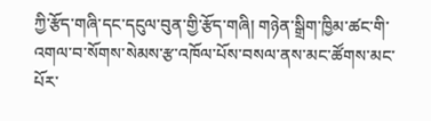ཀྱི་རྩོད་གཞི་དང་དངུལ་བུན་གྱི་རྩོད་གཞི། གཉེན་སྒྲིག་ཁྱིམ་ཚང་གི་འགལ་བ་སོགས་སེམས་རྩ་འཁོལ་པོས་བསལ་ནས་མང་ཚོགས་མང་པོར་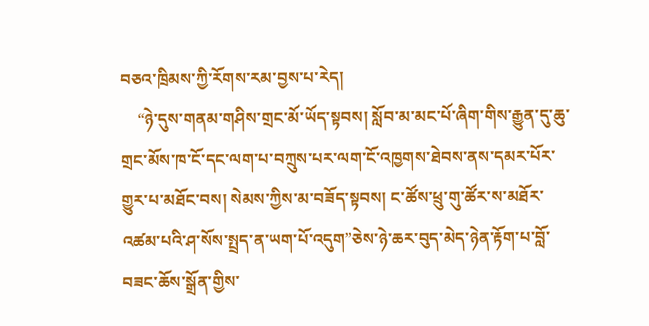བཅའ་ཁྲིམས་ཀྱི་རོགས་རམ་བྱས་པ་རེད།
    “ཉེ་དུས་གནམ་གཤིས་གྲང་མོ་ཡོད་སྟབས། སློབ་མ་མང་པོ་ཞིག་གིས་རྒྱུན་དུ་ཆུ་གྲང་མོས་ཁ་ངོ་དང་ལག་པ་བཀྲུས་པར་ལག་ངོ་འཁྱགས་ཐེབས་ནས་དམར་པོར་གྱུར་པ་མཐོང་བས། སེམས་ཀྱིས་མ་བཟོད་སྟབས། ང་ཚོས་ཕྲུ་གུ་ཚོར་ས་མཐོར་འཚམ་པའི་ཤ་སོས་སྤྲད་ན་ཡག་པོ་འདུག”ཅེས་ཉེ་ཆར་བུད་མེད་ཉེན་རྟོག་པ་བློ་བཟང་ཆོས་སྒྲོན་གྱིས་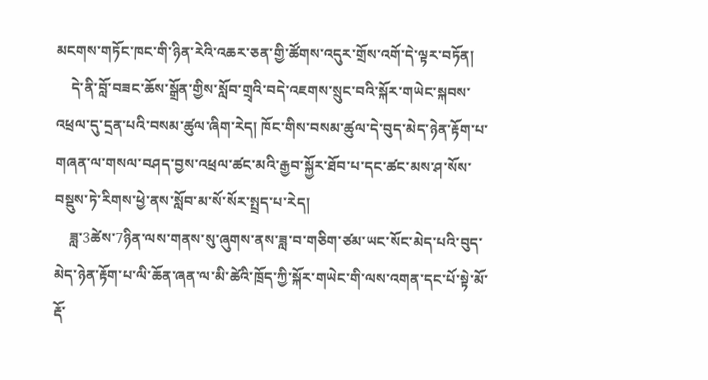མངགས་གཏོང་ཁང་གི་ཉིན་རེའི་འཆར་ཅན་གྱི་ཚོགས་འདུར་གྲོས་འགོ་དེ་ལྟར་བཏོན།
    དེ་ནི་བློ་བཟང་ཆོས་སྒྲོན་གྱིས་སློབ་གྲྭའི་བདེ་འཇགས་སྲུང་བའི་སྐོར་གཡེང་སྐབས་འཕྲལ་དུ་དྲན་པའི་བསམ་ཚུལ་ཞིག་རེད། ཁོང་གིས་བསམ་ཚུལ་དེ་བུད་མེད་ཉེན་རྟོག་པ་གཞན་ལ་གསལ་བཤད་བྱས་འཕྲལ་ཚང་མའི་རྒྱབ་སྐྱོར་ཐོབ་པ་དང་ཚང་མས་ཤ་སོས་བསྡུས་ཏེ་རིགས་ཕྱེ་ནས་སློབ་མ་སོ་སོར་སྤྲད་པ་རེད།
    ཟླ་3ཚེས་7ཉིན་ལས་གནས་སུ་ཞུགས་ནས་ཟླ་བ་གཅིག་ཙམ་ཡང་སོང་མེད་པའི་བུད་མེད་ཉེན་རྟོག་པ་ལི་ཆོན་ཞན་ལ་མི་ཚེའི་ཁྲོད་ཀྱི་སྐོར་གཡེང་གི་ལས་འགན་དང་པོ་སྟེ་མོ་རྡོ་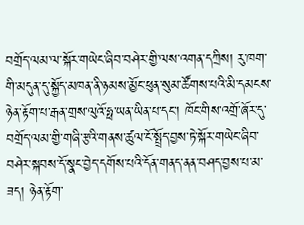བགྲོད་ལམ་ལ་སྐོར་གཡེང་ཞིབ་བཤེར་གྱི་ལས་འགན་དཀྲིས། རུ་ཁག་གི་མདུན་དུ་སྐྱོད་མཁན་ནི་ཉམས་མྱོང་ཕུན་སུམ་ཚོགས་པའི་མི་དམངས་ཉེན་རྟོག་པ་རྒན་གྲས་ལུའོ་ཧྥ་ཡན་ཡིན་པ་དང་། ཁོང་གིས་འགྲོ་ཞོར་དུ་བགྲོད་ལམ་གྱི་གཞི་རྩའི་གནས་ཚུལ་ངོ་སྤྲོད་བྱས་ཏེ་སྐོར་གཡེང་ཞིབ་བཤེར་སྐབས་དོ་སྣང་བྱེད་དགོས་པའི་དོན་གནད་ནན་བཤད་བྱས་པ་མ་ཟད། ཉེན་རྟོག་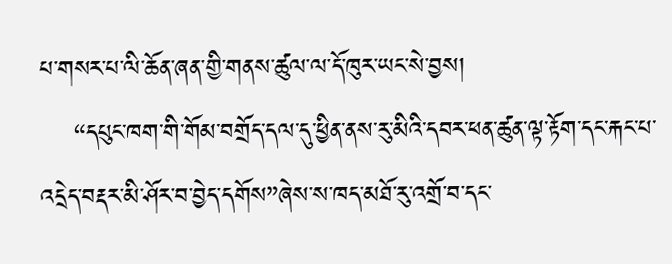པ་གསར་པ་ལི་ཆོན་ཞན་གྱི་གནས་ཚུལ་ལ་དོ་ཁུར་ཡང་སེ་བྱས།
    “དཔུང་ཁག་གི་གོམ་བགྲོད་དལ་དུ་ཕྱིན་ནས་རུ་མིའི་དབར་ཕན་ཚུན་ལྟ་རྟོག་དང་རྐང་པ་འདྲེད་བརྡར་མི་ཤོར་བ་བྱེད་དགོས”ཞེས་ས་ཁད་མཐོ་རུ་འགྲོ་བ་དང་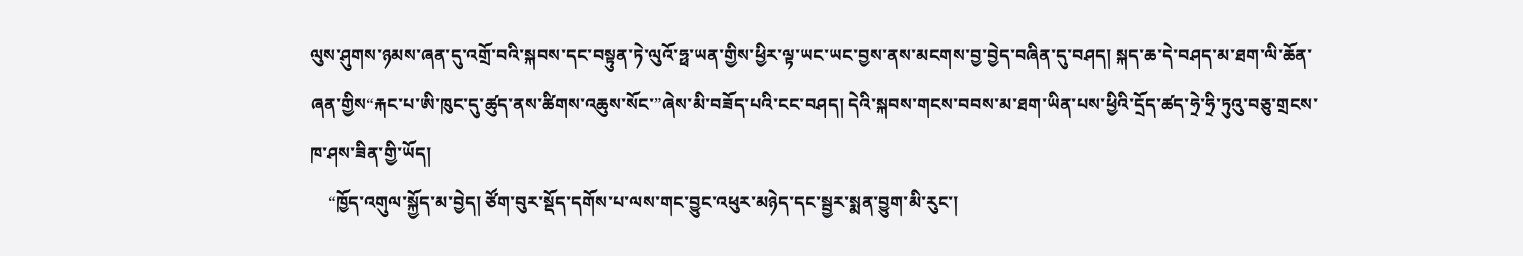ལུས་ཤུགས་ཉམས་ཞན་དུ་འགྲོ་བའི་སྐབས་དང་བསྟུན་ཏེ་ལུའོ་ཧྥ་ཡན་གྱིས་ཕྱིར་ལྟ་ཡང་ཡང་བྱས་ནས་མངགས་བྱ་བྱེད་བཞིན་དུ་བཤད། སྐད་ཆ་དེ་བཤད་མ་ཐག་ལི་ཆོན་ཞན་གྱིས“རྐང་པ་ཨི་ཁུང་དུ་ཚུད་ནས་ཚིགས་འཆུས་སོང་”ཞེས་མི་བཟོད་པའི་ངང་བཤད། དེའི་སྐབས་གངས་བབས་མ་ཐག་ཡིན་པས་ཕྱིའི་དྲོད་ཚད་ཧྲེ་ཧྲི་ཏུའུ་བཅུ་གྲངས་ཁ་ཤས་ཟིན་གྱི་ཡོད།
    “ཁྱོད་འགུལ་སྐྱོད་མ་བྱེད། ཙོག་བུར་སྡོད་དགོས་པ་ལས་གང་བྱུང་འཕུར་མཉེད་དང་སྦྱར་སྨན་བྱུག་མི་རུང་།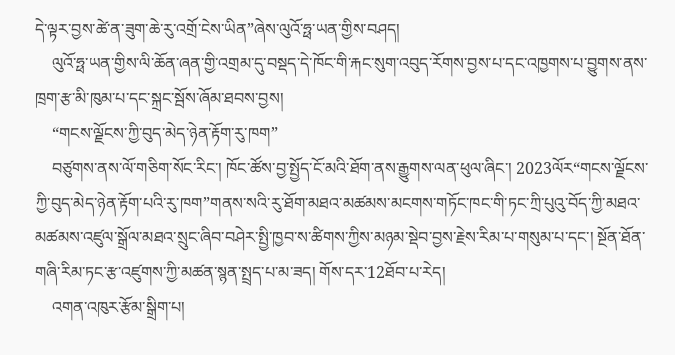དེ་ལྟར་བྱས་ཚེ་ན་ཟུག་ཆེ་རུ་འགྲོ་ངེས་ཡིན”ཞེས་ལུའོ་ཧྥ་ཡན་གྱིས་བཤད།
    ལུའོ་ཧྥ་ཡན་གྱིས་ལི་ཆོན་ཞན་གྱི་འགྲམ་དུ་བསྡད་དེ་ཁོང་གི་རྐང་སུག་འབུད་རོགས་བྱས་པ་དང་འཁྱགས་པ་བྱུགས་ནས་ཁྲག་རྩ་མི་ཁུམ་པ་དང་སྐྲང་སྦོས་ཞོམ་ཐབས་བྱས།
    “གངས་ལྗོངས་ཀྱི་བུད་མེད་ཉེན་རྟོག་རུ་ཁག”
    བཙུགས་ནས་ལོ་གཅིག་སོང་རིང་། ཁོང་ཚོས་བྱ་སྤྱོད་ངོ་མའི་ཐོག་ནས་རྒྱུགས་ལན་ཕུལ་ཞིང་། 2023ལོར“གངས་ལྗོངས་ཀྱི་བུད་མེད་ཉེན་རྟོག་པའི་རུ་ཁག”གནས་སའི་རུ་ཐོག་མཐའ་མཚམས་མངགས་གཏོང་ཁང་གི་ཏང་ཀྲི་པུའུ་བོད་ཀྱི་མཐའ་མཚམས་འཛུལ་སྒྲོལ་མཐའ་སྲུང་ཞིབ་བཤེར་སྤྱི་ཁྱབ་ས་ཚིགས་ཀྱིས་མཉམ་སྡེབ་བྱས་རྗེས་རིམ་པ་གསུམ་པ་དང་། སྔོན་ཐོན་གཞི་རིམ་ཏང་རྩ་འཛུགས་ཀྱི་མཚན་སྙན་སྤྲད་པ་མ་ཟད། གོས་དར་12ཐོབ་པ་རེད།
    འགན་འཁུར་རྩོམ་སྒྲིག་པ།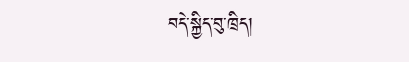བདེ་སྐྱིད་བུ་ཁྲིད།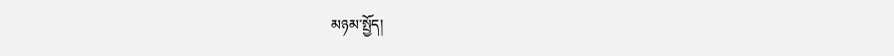མཉམ་སྤྱོད།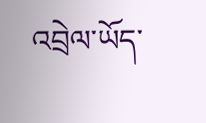འབྲེལ་ཡོད་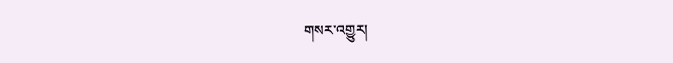གསར་འགྱུར།